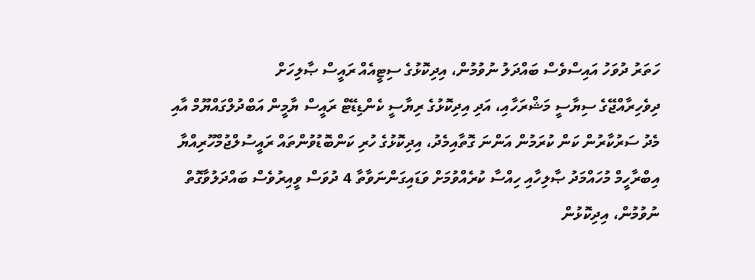ހަތަރު ދުވަހު އައިސްވެސް ބައްދަލު ނުވުމުން، އިދިކޮޅުގެ ސިޓީއެއް ރައީސް ޞާލިހަށް
ދިވެހިރާއްޖޭގެ ސިޔާސީ މަޝްރަހާއި، އަދި އިދިކޮޅުގެ ރިޔާސީ ކެންޑިޑޭޓް ރައީސް ޔާމީން އަބްދުލްގައްޔޫމް އާއި މެދު ސަރުކާރުން ކަން ކުރަމުން އަންނަ ގޮތާއިމެދު، އިދިކޮޅުގެ ހުރި ކަންބޮޑުވުންތައް ރައީސުލްޖުމްހޫރިއްޔާ އިބްރާހީމް މުހައްމަދު ޞާލިހާއި ހިއްސާ ކުރެއްވުމަށް ވަޑައިގަންނަވާތާ 4 ދުވަސް ވީއިރުވެސް ބައްދަލުވާގޮތް ނުވުމުން، އިދިކޮޅުން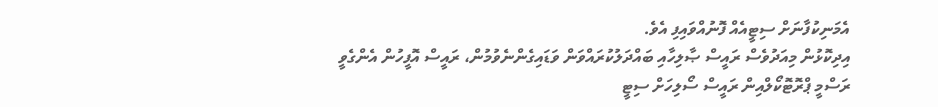އެމަނިކުފާނަށް ސިޓީއެއް ފޮނުއްވައިފި އެވެ.
އިދިކޮޅުން މިއަދުވެސް ރައީސް ޞާލިހާއި ބައްދަލުކުރައްވަން ވަޑައިގެންނެވުމުން، ރައީސް އޮފީހުން އެންގެވީ ރަސްމީ ޕްރޮޓޮކޯލްއިން ރައީސް ސޯލިހަށް ސިޓީ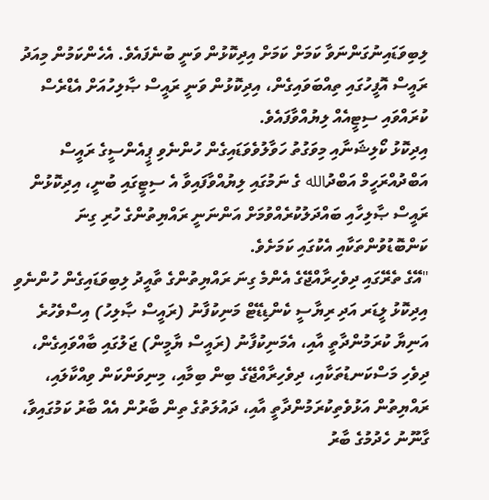ލިބިވަޑައިނުގަންނަވާ ކަމަށް ކަމަށް އިދިކޮޅުން ވަނީ ބުނެފައެވެ. އެހެންކަމުން މިއަދު ރައީސް އޮފީހުގައި ތިއްބަވައިގެން، އިދިކޮޅުން ވަނީ ރައީސް ޞާލިހުއަށް އެޑްރެސް ކުރައްވައި ސިޓީއެއް ލިޔުއްވާފައެވެ.
އިދިކޮޅު ކޯލިޝަނާއި މިވަގުތު ހަވާލުވެވަޑައިގެން ހުންނެވި ޕީއެންސީގެ ރައީސް އަބްދުއްރަހީމް އަބްދުالله ގެ ނަމުގައި ލިޔުއްވާފައިވާ އެ ސިޓީގައި ބުނީ، އިދިކޮޅުން ރައީސް ޞާލިހާއި ބައްދަލުކުރެއްވުމަށް އަންނަނީ ރައްޔިތުންގެ ހުރި ގިނަ ކަންބޮޑުވުންތަކާއި އެކުގައި ކަމަށެވެ.
"އޭގެ ތެރޭގައި ދިވެހިރާއްޖޭގެ އެންމެ ގިނަ ރައްޔިތުންގެ ތާއީދު ލިބިވަޑައިގެން ހުންނެވި އިދިކޮޅު ލީޑަރ އަދި ރިޔާސީ ކެންޑިޑޭޓް މަނިކުފާނު (ރައީސް ޞާލިހު) އިސްވެހުރެ އަނިޔާ ކުރަމުންދާތީ އާއި، އެމަނިކުފާނު (ރައީސް ޔާމީން) ޖަލުގައި ބާއްވައިގެން، ދިވެހި މަސްކަނޑުތަކާއި، ދިވެހިރާއްޖޭގެ ބިން ބިމާއި، މިނިވަންކަން ވިއްކާލައި، ރައްޔިތުން އަޅުވެތިކުރަމުންދާތީ އާއި، ދައުލަތުގެ ތިން ބާރުން އެއް ބާރު ކަމުގައިވާ، ގާނޫނު ހެދުމުގެ ބާރު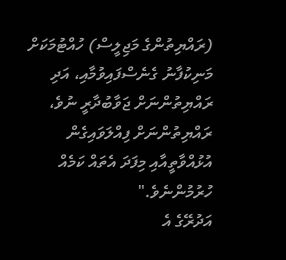(ރައްޔިތުންގެ މަޖިލީސް) ހުއްޓުމަކަށް މަނިކުފާނު ގެނެސްފައިވުމާއި، އަދި ރައްޔިތުންނަށް ޖަވާބުދާރީ ނުވެ، ރައްޔިތުންނަށް ފިއްލަވައިގެން އުޅުއްވާތީއާއި މިފަދަ އެތައް ކަމެއް ހުރުމުންނެވެ."
އަދުރޭގެ އެ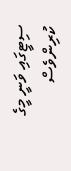ސިޓީގައި ވަނީ މީގެ ކުރިންވެސް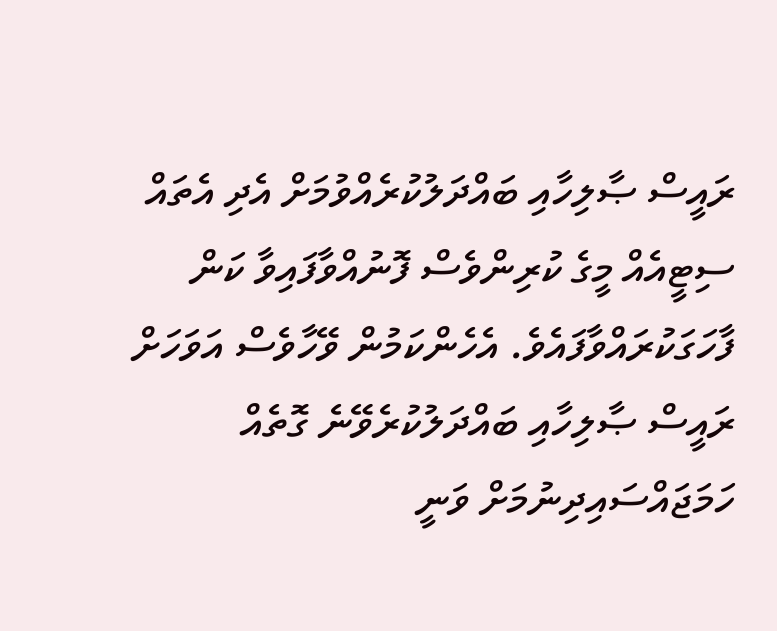ރައީސް ޞާލިހާއި ބައްދަލުކުރެއްވުމަށް އެދި އެތައް ސިޓީއެއް މީގެ ކުރިންވެސް ފޮނުއްވާފައިވާ ކަން ފާހަގަކުރައްވާފައެވެ. އެހެންކަމުން ވޭހާވެސް އަވަހަށް ރައީސް ޞާލިހާއި ބައްދަލުކުރެވޭނެ ގޮތެއް ހަމަޖައްސައިދިނުމަށް ވަނީ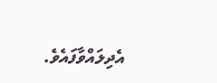އެދިލައްވާފައެވެ.